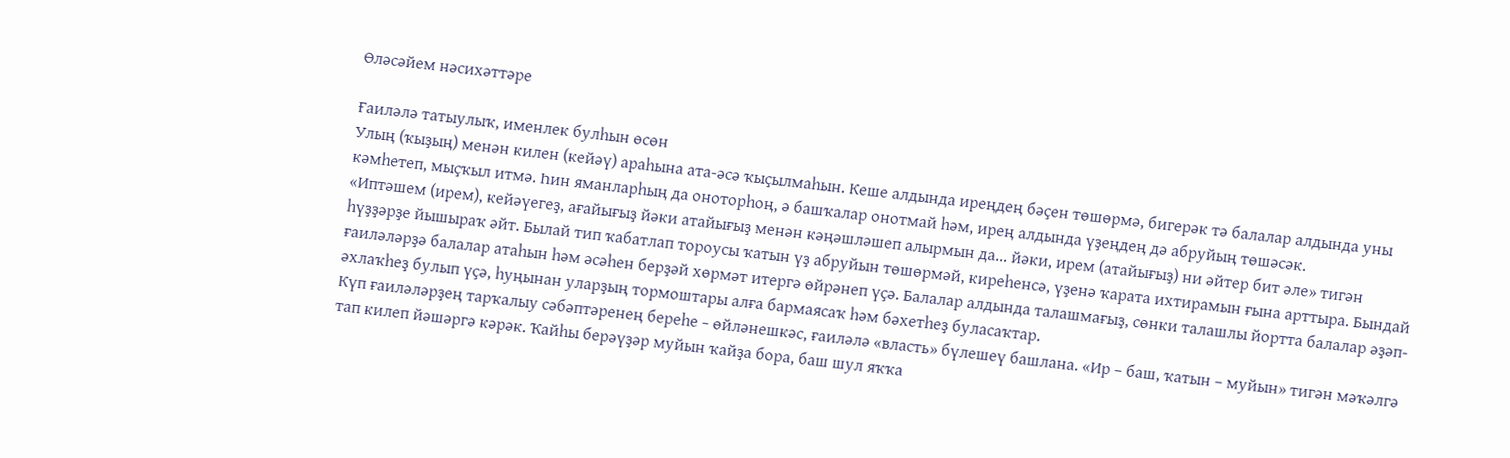Өләсәйем нәсихәттәре

Ғаиләлә татыулыҡ, именлек булһын өсөн
Улың (ҡыҙың) менән килен (кейәү) араһына ата-әсә ҡыҫылмаһын. Кеше алдында иреңдең бәҫен төшөрмә, бигерәк тә балалар алдында уны кәмһетеп, мыҫҡыл итмә. Һин яманларһың да оноторһоң, ә башҡалар онотмай һәм, ирең алдында үҙеңдең дә абруйың төшәсәк.
«Иптәшем (ирем), кейәүегеҙ, ағайығыҙ йәки атайығыҙ менән кәңәшләшеп алырмын да... йәки, ирем (атайығыҙ) ни әйтер бит әле» тигән һүҙҙәрҙе йышыраҡ әйт. Былай тип ҡабатлап тороусы ҡатын үҙ абруйын төшөрмәй, киреһенсә, үҙенә ҡарата ихтирамын ғына арттыра. Бындай ғаиләләрҙә балалар атаһын һәм әсәһен берҙәй хөрмәт итергә өйрәнеп үҫә. Балалар алдында талашмағыҙ, сөнки талашлы йортта балалар әҙәп-әхлаҡһеҙ булып үҫә, һуңынан уларҙың тормоштары алға бармаясаҡ һәм бәхетһеҙ буласаҡтар.
Күп ғаиләләрҙең тарҡалыу сәбәптәренең береһе − өйләнешкәс, ғаиләлә «власть» бүлешеү башлана. «Ир – баш, ҡатын – муйын» тигән мәҡәлгә тап килеп йәшәргә кәрәк. Ҡайһы берәүҙәр муйын ҡайҙа бора, баш шул яҡҡа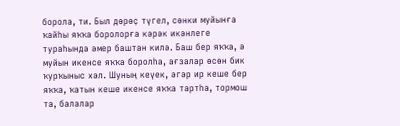борола, ти. Был дөрөҫ түгел, сөнки муйынға ҡайһы яҡҡа боролорға кәрәк икәнлеге тураһында әмер баштан килә. Баш бер яҡҡа, ә муйын икенсе яҡҡа боролһа, ағзалар өсөн бик ҡурҡыныс хәл. Шуның кеүек, әгәр ир кеше бер яҡҡа, ҡатын кеше икенсе яҡҡа тартһа, тормош та, балалар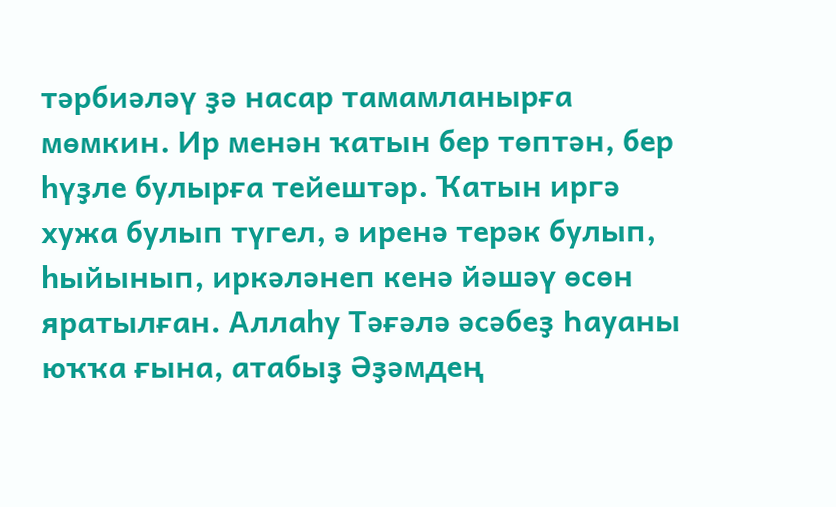тәрбиәләү ҙә насар тамамланырға мөмкин. Ир менән ҡатын бер төптән, бер һүҙле булырға тейештәр. Ҡатын иргә хужа булып түгел, ә иренә терәк булып, һыйынып, иркәләнеп кенә йәшәү өсөн яратылған. Аллаһу Тәғәлә әсәбеҙ Һауаны юҡҡа ғына, атабыҙ Әҙәмдең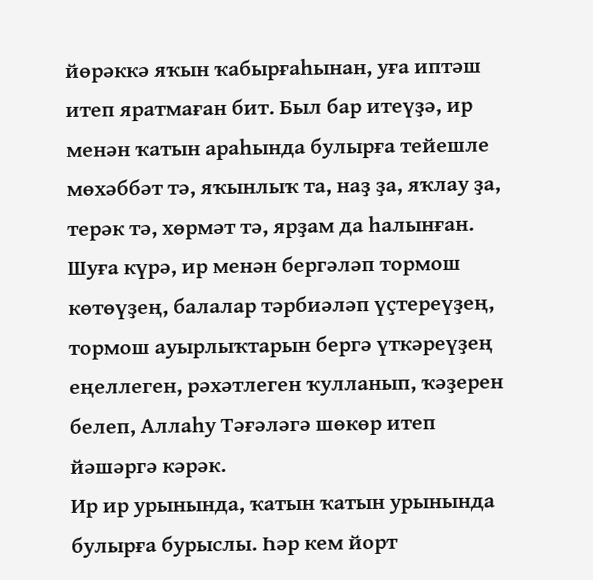йөрәккә яҡын ҡабырғаһынан, уға иптәш итеп яратмаған бит. Был бар итеүҙә, ир менән ҡатын араһында булырға тейешле мөхәббәт тә, яҡынлыҡ та, наҙ ҙа, яҡлау ҙа, терәк тә, хөрмәт тә, ярҙам да һалынған. Шуға күрә, ир менән бергәләп тормош көтөүҙең, балалар тәрбиәләп үҫтереүҙең, тормош ауырлыҡтарын бергә үткәреүҙең еңеллеген, рәхәтлеген ҡулланып, ҡәҙерен белеп, Аллаһу Тәғәләгә шөкөр итеп йәшәргә кәрәк.
Ир ир урынында, ҡатын ҡатын урынында булырға бурыслы. Һәр кем йорт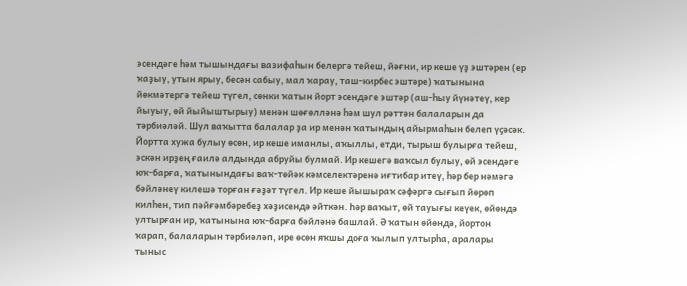эсендәге һәм тышындағы вазифаһын белергә тейеш, йәғни, ир кеше үҙ эштәрен (ер ҡаҙыу, утын ярыу, бесән сабыу, мал ҡарау, таш-кирбес эштәре) ҡатынына йөкмәтергә тейеш түгел, сөнки ҡатын йорт эсендәге эштәр (аш-һыу йүнәтеү, кер йыуыу, өй йыйыштырыу) менән шөғөлләнә һәм шул рәттән балаларын да тәрбиәләй. Шул ваҡытта балалар ҙа ир менән ҡатындың айырмаһын белеп үҫәсәк.
Йортта хужа булыу өсөн, ир кеше иманлы, аҡыллы, етди, тырыш булырға тейеш, эскән ирҙең ғаилә алдында абруйы булмай. Ир кешегә ваҡсыл булыу, өй эсендәге юҡ-барға, ҡатынындағы ваҡ-төйәк кәмселектәренә иғтибар итеү, һәр бер нәмәгә бәйләнеү килешә торған ғәҙәт түгел. Ир кеше йышыраҡ сәфәргә сығып йөрөп килһен, тип пәйғәмбәребеҙ хәҙисендә әйткән. Һәр ваҡыт, өй тауығы кеүек, өйөндә ултырған ир, ҡатынына юҡ-барға бәйләнә башлай. Ә ҡатын өйөндә, йортон ҡарап, балаларын тәрбиәләп, ире өсөн яҡшы доға ҡылып ултырһа, аралары тыныс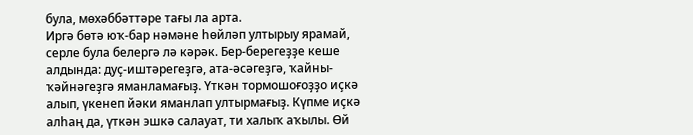була, мөхәббәттәре тағы ла арта.
Иргә бөтә юҡ-бар нәмәне һөйләп ултырыу ярамай, серле була белергә лә кәрәк. Бер-берегеҙҙе кеше алдында: дуҫ-иштәрегеҙгә, ата-әсәгеҙгә, ҡайны-ҡәйнәгеҙгә яманламағыҙ. Үткән тормошоғоҙҙо иҫкә алып, үкенеп йәки яманлап ултырмағыҙ. Күпме иҫкә алһаң да, үткән эшкә салауат, ти халыҡ аҡылы. Өй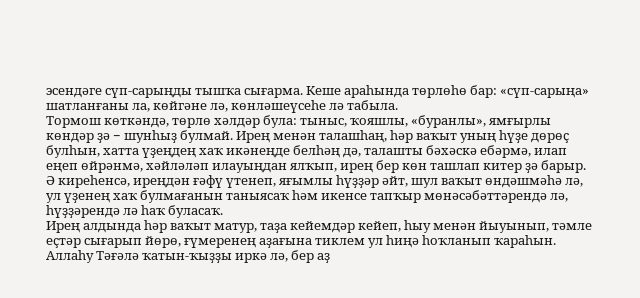эсендәге сүп-сарыңды тышҡа сығарма. Кеше араһында төрлөһө бар: «сүп-сарыңа» шатланғаны ла, көйгәне лә, көнләшеүсеһе лә табыла.
Тормош көткәндә, төрлө хәлдәр була: тыныс, ҡояшлы, «буранлы», ямғырлы көндәр ҙә − шунһыҙ булмай. Ирең менән талашһаң, һәр ваҡыт уның һүҙе дөрөҫ булһын, хатта үҙеңдең хаҡ икәнеңде белһәң дә, талашты бәхәскә ебәрмә, илап еңеп өйрәнмә, хәйләләп илауыңдан ялҡып, ирең бер көн ташлап китер ҙә барыр. Ә киреһенсә, иреңдән ғәфү үтенеп, яғымлы һүҙҙәр әйт, шул ваҡыт өндәшмәһә лә, ул үҙенең хаҡ булмағанын таныясаҡ һәм икенсе тапҡыр мөнәсәбәттәрендә лә, һүҙҙәрендә лә һаҡ буласаҡ.
Ирең алдында һәр ваҡыт матур, таҙа кейемдәр кейеп, һыу менән йыуынып, тәмле еҫтәр сығарып йөрө, ғүмеренең аҙағына тиклем ул һиңә һоҡланып ҡараһын. Аллаһу Тәғәлә ҡатын-ҡыҙҙы иркә лә, бер аҙ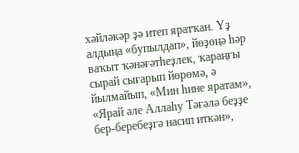хәйләкәр ҙә итеп яратҡан. Үҙ алдыңа «бупылдап», йөҙөңә һәр ваҡыт ҡәнәғәтһеҙлек, ҡараңғы сырай сығарып йөрөмә, ә йылмайып, «Мин һине яратам», «Ярай әле Аллаһу Тәғәлә беҙҙе бер-беребеҙгә насип иткән»,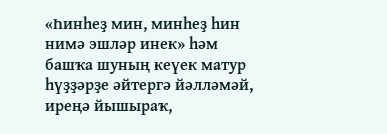«Һинһеҙ мин, минһеҙ һин нимә эшләр инек» һәм башҡа шуның кеүек матур һүҙҙәрҙе әйтергә йәлләмәй, иреңә йышыраҡ,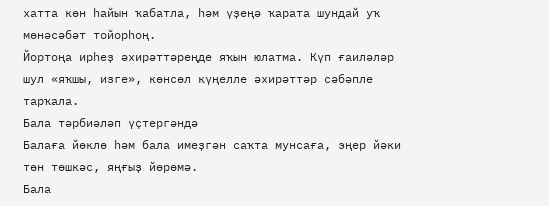хатта көн һайын ҡабатла, һәм үҙеңә ҡарата шундай уҡ мөнәсәбәт тойорһоң.
Йортоңа ирһеҙ әхирәттәреңде яҡын юлатма. Күп ғаиләләр шул «яҡшы, изге», көнсөл күңелле әхирәттәр сәбәпле тарҡала.
Бала тәрбиәләп үҫтергәндә
Балаға йөклө һәм бала имеҙгән саҡта мунсаға, эңер йәки төн төшкәс, яңғыҙ йөрөмә.
Бала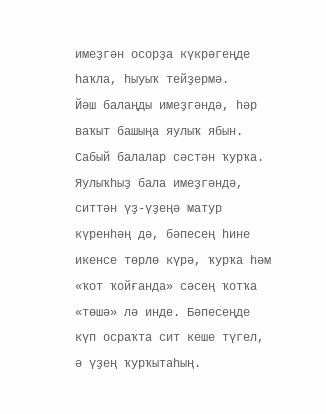имеҙгән осорҙа күкрәгеңде һаҡла, һыуыҡ тейҙермә.
Йәш балаңды имеҙгәндә, һәр ваҡыт башыңа яулыҡ ябын. Сабый балалар сәстән ҡурҡа. Яулыҡһыҙ бала имеҙгәндә, ситтән үҙ-үҙеңә матур күренһәң дә, бәпесең һине икенсе төрлө күрә, ҡурҡа һәм «ҡот ҡойғанда» сәсең ҡотҡа «төшә» лә инде. Бәпесеңде күп осраҡта сит кеше түгел, ә үҙең ҡурҡытаһың.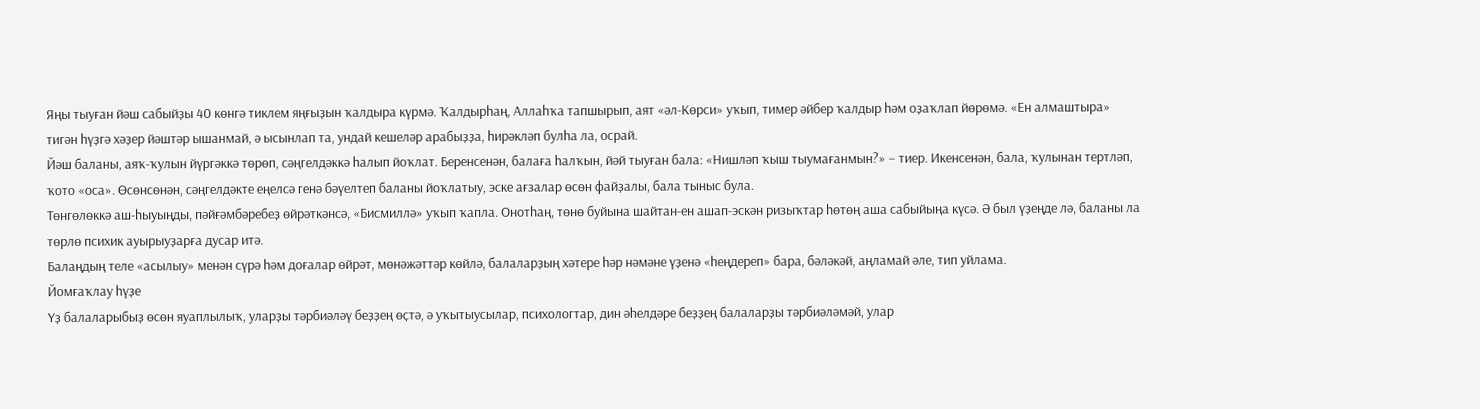Яңы тыуған йәш сабыйҙы 40 көнгә тиклем яңғыҙын ҡалдыра күрмә. Ҡалдырһаң, Аллаһҡа тапшырып, аят «әл-Көрси» уҡып, тимер әйбер ҡалдыр һәм оҙаҡлап йөрөмә. «Ен алмаштыра» тигән һүҙгә хәҙер йәштәр ышанмай, ә ысынлап та, ундай кешеләр арабыҙҙа, һирәкләп булһа ла, осрай.
Йәш баланы, аяҡ-ҡулын йүргәккә төрөп, сәңгелдәккә һалып йоҡлат. Беренсенән, балаға һалҡын, йәй тыуған бала: «Нишләп ҡыш тыумағанмын?» − тиер. Икенсенән, бала, ҡулынан тертләп, ҡото «оса». Өсөнсөнән, сәңгелдәкте еңелсә генә бәүелтеп баланы йоҡлатыу, эске ағзалар өсөн файҙалы, бала тыныс була.
Төнгөлөккә аш-һыуыңды, пәйғәмбәребеҙ өйрәткәнсә, «Бисмиллә» уҡып ҡапла. Онотһаң, төнө буйына шайтан-ен ашап-эскән ризыҡтар һөтөң аша сабыйыңа күсә. Ә был үҙеңде лә, баланы ла төрлө психик ауырыуҙарға дусар итә.
Балаңдың теле «асылыу» менән сүрә һәм доғалар өйрәт, мөнәжәттәр көйлә, балаларҙың хәтере һәр нәмәне үҙенә «һеңдереп» бара, бәләкәй, аңламай әле, тип уйлама.
Йомғаҡлау һүҙе
Үҙ балаларыбыҙ өсөн яуаплылыҡ, уларҙы тәрбиәләү беҙҙең өҫтә, ә уҡытыусылар, психологтар, дин әһелдәре беҙҙең балаларҙы тәрбиәләмәй, улар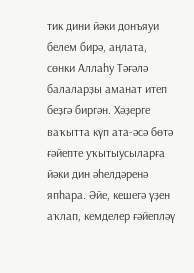тик дини йәки донъяуи белем бирә, аңлата, сөнки Аллаһу Тәғәлә балаларҙы аманат итеп беҙгә биргән. Хәҙерге ваҡытта күп ата-әсә бөтә ғәйепте уҡытыусыларға йәки дин әһелдәренә япһара. Әйе, кешегә үҙен аҡлап, кемделер ғәйепләү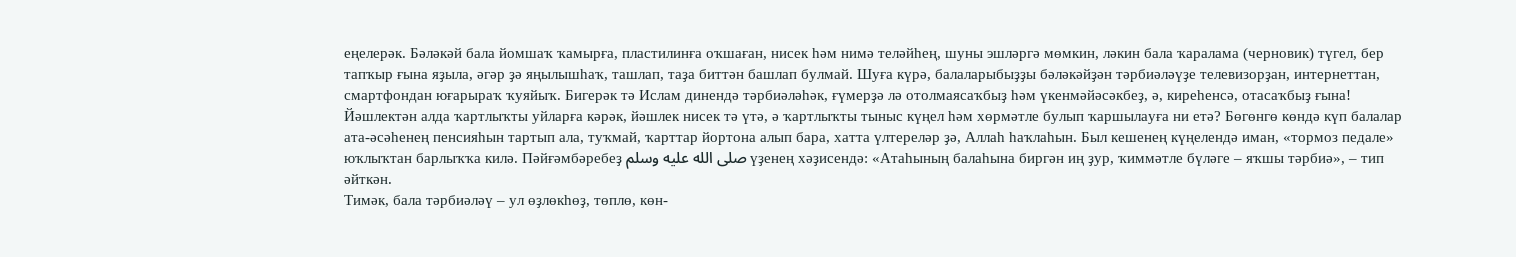еңелерәк. Бәләкәй бала йомшаҡ ҡамырға, пластилинға оҡшаған, нисек һәм нимә теләйһең, шуны эшләргә мөмкин, ләкин бала ҡаралама (черновик) түгел, бер тапҡыр ғына яҙыла, әгәр ҙә яңылышһаҡ, ташлап, таҙа биттән башлап булмай. Шуға күрә, балаларыбыҙҙы бәләкәйҙән тәрбиәләүҙе телевизорҙан, интернеттан, смартфондан юғарыраҡ ҡуяйыҡ. Бигерәк тә Ислам динендә тәрбиәләһәк, ғүмерҙә лә отолмаясаҡбыҙ һәм үкенмәйәсәкбеҙ, ә, киреһенсә, отасаҡбыҙ ғына!
Йәшлектән алда ҡартлыҡты уйларға кәрәк, йәшлек нисек тә үтә, ә ҡартлыҡты тыныс күңел һәм хөрмәтле булып ҡаршылауға ни етә? Бөгөнгө көндә күп балалар ата-әсәһенең пенсияһын тартып ала, туҡмай, ҡарттар йортона алып бара, хатта үлтереләр ҙә, Аллаһ һаҡлаһын. Был кешенең күңелендә иман, «тормоз педале» юҡлыҡтан барлыҡҡа килә. Пәйғәмбәребеҙ صلى الله عليه وسلم үҙенең хәҙисендә: «Атаһының балаһына биргән иң ҙур, ҡиммәтле бүләге – яҡшы тәрбиә», – тип әйткән.
Тимәк, бала тәрбиәләү – ул өҙлөкһөҙ, төплө, көн-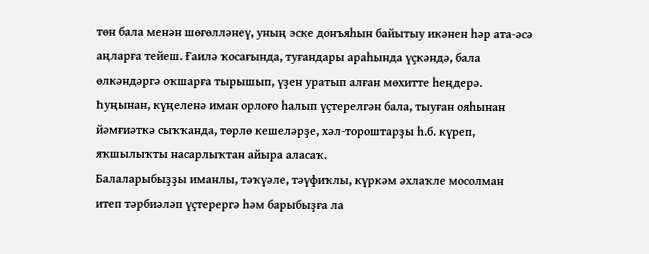төн бала менән шөғөлләнеү, уның эске донъяһын байытыу икәнен һәр ата-әсә аңларға тейеш. Ғаилә ҡосағында, туғандары араһында үҫкәндә, бала өлкәндәргә оҡшарға тырышып, үҙен уратып алған мөхитте һеңдерә. Һуңынан, күңеленә иман орлоғо һалып үҫтерелгән бала, тыуған ояһынан йәмғиәткә сыҡҡанда, төрлө кешеләрҙе, хәл-тороштарҙы һ.б. күреп, яҡшылыҡты насарлыҡтан айыра аласаҡ.
Балаларыбыҙҙы иманлы, тәҡүәле, тәүфиҡлы, күркәм әхлаҡле мосолман итеп тәрбиәләп үҫтерергә һәм барыбыҙға ла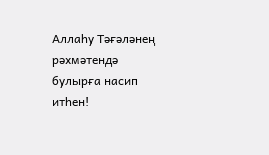Аллаһу Тәғәләнең рәхмәтендә булырға насип итһен!